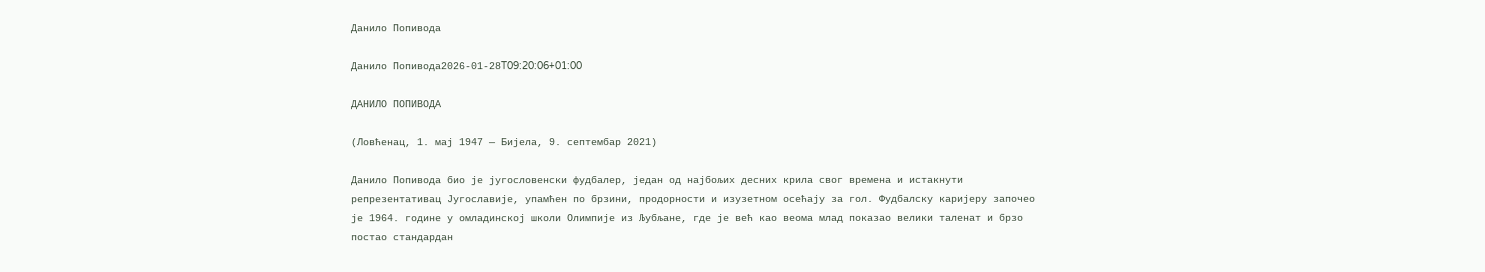Данило Попивода

Данило Попивода2026-01-28T09:20:06+01:00

ДАНИЛО ПОПИВОДА

(Ловћенац, 1. мај 1947 — Бијела, 9. септембар 2021)

Данило Попивода био је југословенски фудбалер, један од најбољих десних крила свог времена и истакнути репрезентативац Југославије, упамћен по брзини, продорности и изузетном осећају за гол. Фудбалску каријеру започео је 1964. године у омладинској школи Олимпије из Љубљане, где је већ као веома млад показао велики таленат и брзо постао стандардан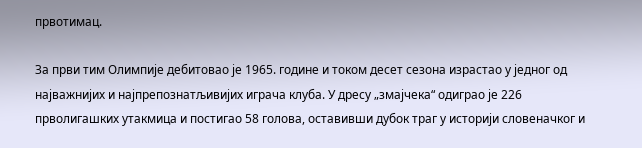првотимац.

За први тим Олимпије дебитовао је 1965. године и током десет сезона израстао у једног од најважнијих и најпрепознатљивијих играча клуба. У дресу „змајчека“ одиграо је 226 прволигашких утакмица и постигао 58 голова, оставивши дубок траг у историји словеначког и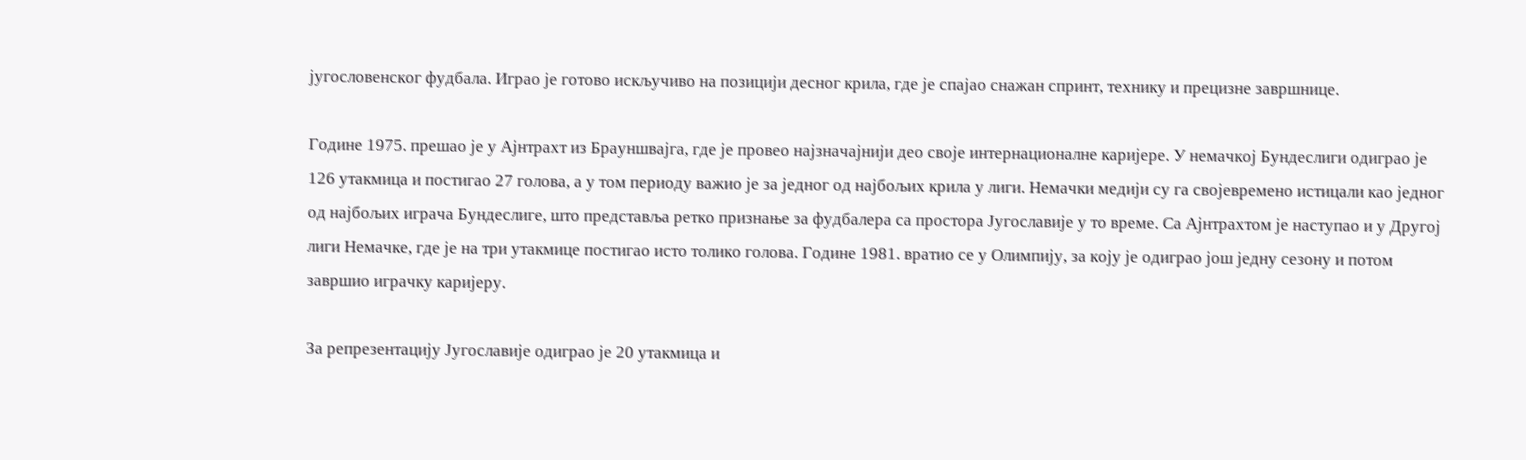југословенског фудбала. Играо је готово искључиво на позицији десног крила, где је спајао снажан спринт, технику и прецизне завршнице.

Године 1975. прешао је у Ајнтрахт из Брауншвајга, где је провео најзначајнији део своје интернационалне каријере. У немачкој Бундеслиги одиграо је 126 утакмица и постигао 27 голова, а у том периоду важио је за једног од најбољих крила у лиги. Немачки медији су га својевремено истицали као једног од најбољих играча Бундеслиге, што представља ретко признање за фудбалера са простора Југославије у то време. Са Ајнтрахтом је наступао и у Другој лиги Немачке, где је на три утакмице постигао исто толико голова. Године 1981. вратио се у Олимпију, за коју је одиграо још једну сезону и потом завршио играчку каријеру.

За репрезентацију Југославије одиграо је 20 утакмица и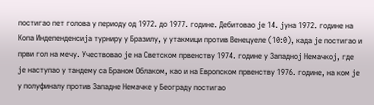постигао пет голова у периоду од 1972. до 1977. године. Дебитовао је 14. јуна 1972. године на Копа Индепенденсија турниру у Бразилу, у утакмици против Венецуеле (10:0), када је постигао и први гол на мечу. Учествовао је на Светском првенству 1974. године у Западној Немачкој, где је наступао у тандему са Браном Облаком, као и на Европском првенству 1976. године, на ком је у полуфиналу против Западне Немачке у Београду постигао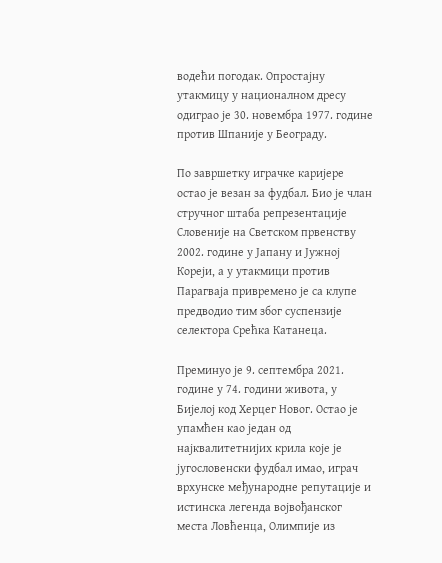водећи погодак. Опростајну утакмицу у националном дресу одиграо је 30. новембра 1977. године против Шпаније у Београду.

По завршетку играчке каријере остао је везан за фудбал. Био је члан стручног штаба репрезентације Словеније на Светском првенству 2002. године у Јапану и Јужној Кореји, а у утакмици против Парагваја привремено је са клупе предводио тим због суспензије селектора Срећка Катанеца.

Преминуо је 9. септембра 2021. године у 74. години живота, у Бијелој код Херцег Новог. Остао је упамћен као један од најквалитетнијих крила које је југословенски фудбал имао, играч врхунске међународне репутације и истинска легенда војвођанског места Ловћенца, Олимпије из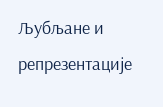Љубљане и репрезентације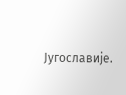Југославије.